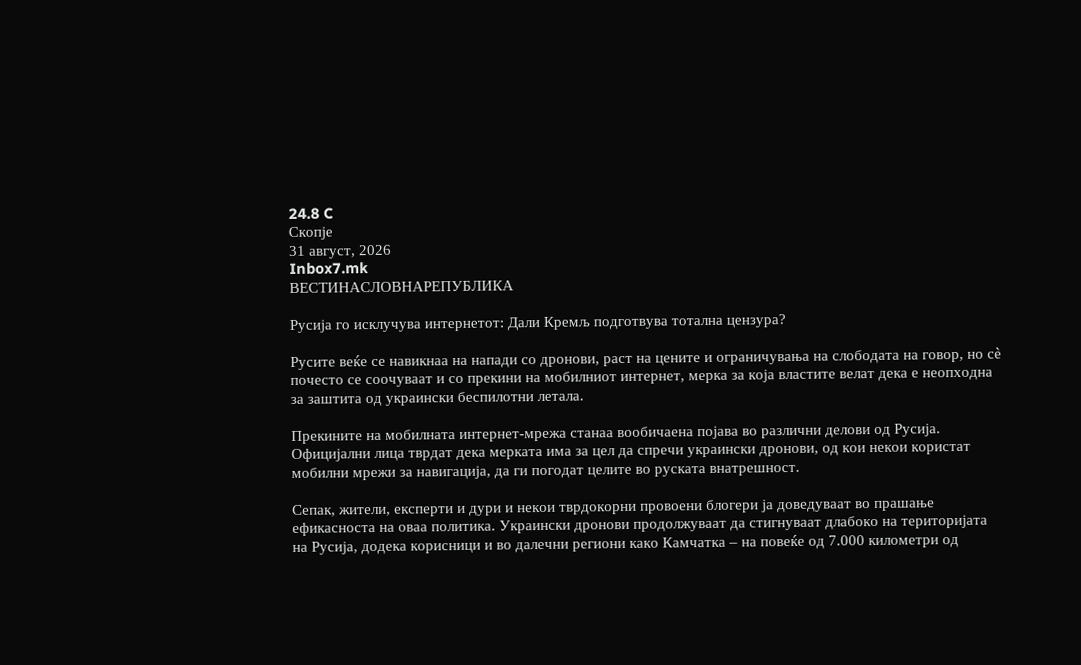24.8 C
Скопје
31 август, 2026
Inbox7.mk
ВЕСТИНАСЛОВНАРЕПУБЛИКА

Русија го исклучува интернетот: Дали Кремљ подготвува тотална цензура?

Русите веќе се навикнаа на напади со дронови, раст на цените и ограничувања на слободата на говор, но сè почесто се соочуваат и со прекини на мобилниот интернет, мерка за која властите велат дека е неопходна за заштита од украински беспилотни летала.

Прекините на мобилната интернет-мрежа станаа вообичаена појава во различни делови од Русија. Официјални лица тврдат дека мерката има за цел да спречи украински дронови, од кои некои користат мобилни мрежи за навигација, да ги погодат целите во руската внатрешност.

Сепак, жители, експерти и дури и некои тврдокорни провоени блогери ја доведуваат во прашање ефикасноста на оваа политика. Украински дронови продолжуваат да стигнуваат длабоко на територијата на Русија, додека корисници и во далечни региони како Камчатка – на повеќе од 7.000 километри од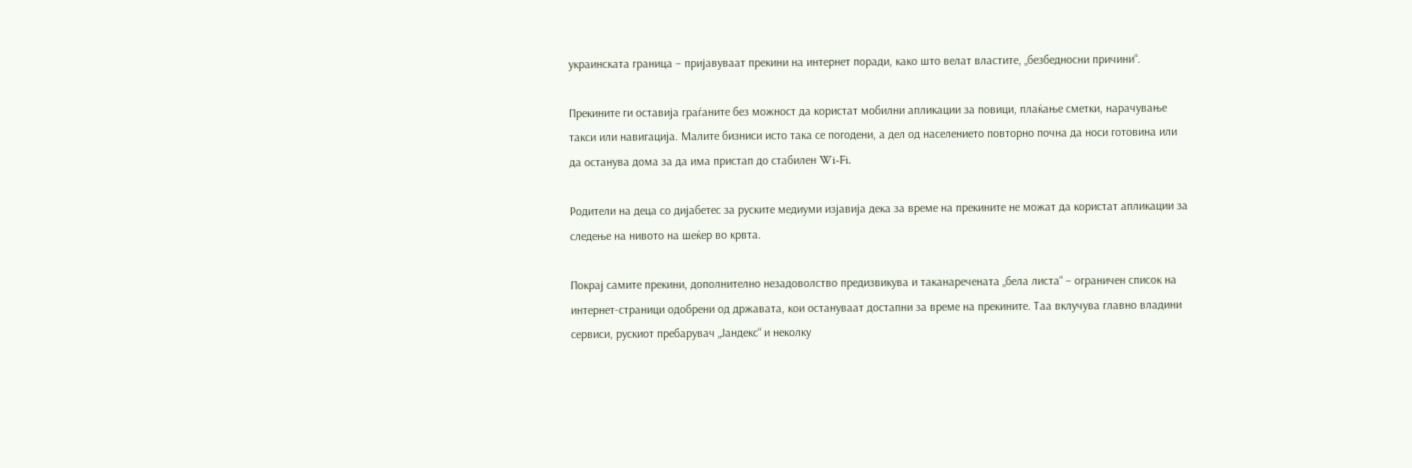украинската граница – пријавуваат прекини на интернет поради, како што велат властите, „безбедносни причини“.

Прекините ги оставија граѓаните без можност да користат мобилни апликации за повици, плаќање сметки, нарачување такси или навигација. Малите бизниси исто така се погодени, а дел од населението повторно почна да носи готовина или да останува дома за да има пристап до стабилен Wi-Fi.

Родители на деца со дијабетес за руските медиуми изјавија дека за време на прекините не можат да користат апликации за следење на нивото на шеќер во крвта.

Покрај самите прекини, дополнително незадоволство предизвикува и таканаречената „бела листа“ – ограничен список на интернет-страници одобрени од државата, кои остануваат достапни за време на прекините. Таа вклучува главно владини сервиси, рускиот пребарувач „Јандекс“ и неколку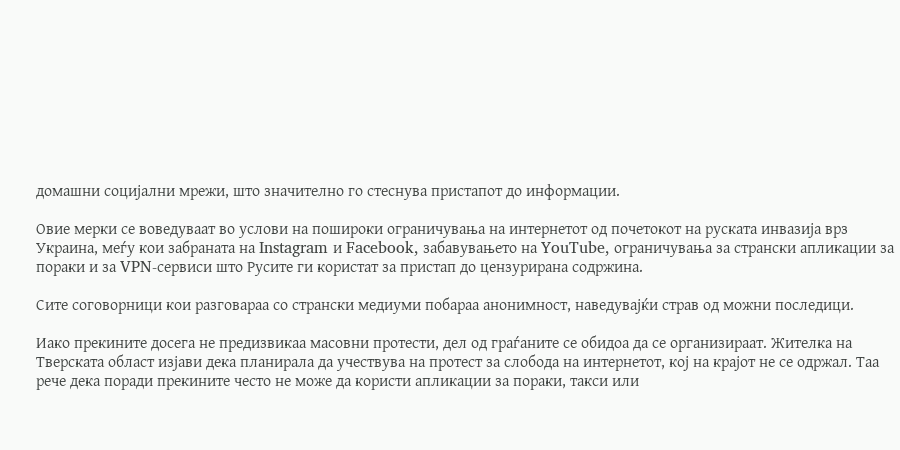домашни социјални мрежи, што значително го стеснува пристапот до информации.

Овие мерки се воведуваат во услови на пошироки ограничувања на интернетот од почетокот на руската инвазија врз Украина, меѓу кои забраната на Instagram и Facebook, забавувањето на YouTube, ограничувања за странски апликации за пораки и за VPN-сервиси што Русите ги користат за пристап до цензурирана содржина.

Сите соговорници кои разговараа со странски медиуми побараа анонимност, наведувајќи страв од можни последици.

Иако прекините досега не предизвикаа масовни протести, дел од граѓаните се обидоа да се организираат. Жителка на Тверската област изјави дека планирала да учествува на протест за слобода на интернетот, кој на крајот не се одржал. Таа рече дека поради прекините често не може да користи апликации за пораки, такси или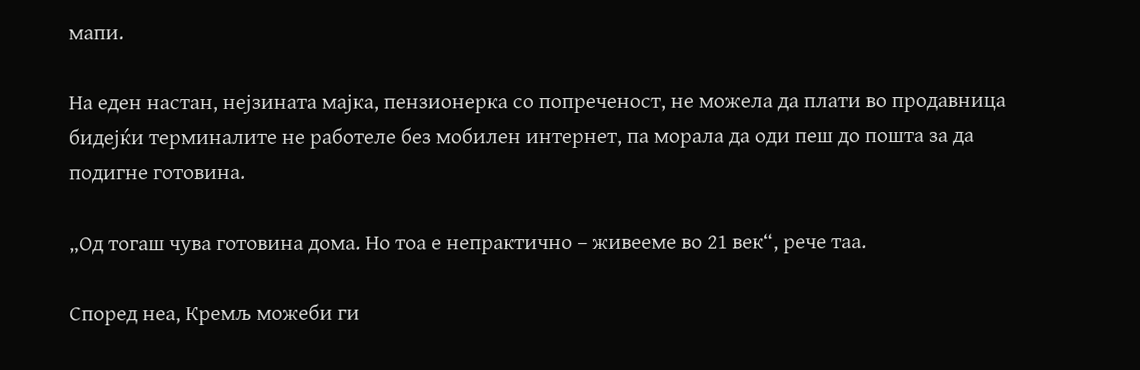мапи.

На еден настан, нејзината мајка, пензионерка со попреченост, не можела да плати во продавница бидејќи терминалите не работеле без мобилен интернет, па морала да оди пеш до пошта за да подигне готовина.

„Од тогаш чува готовина дома. Но тоа е непрактично – живееме во 21 век“, рече таа.

Според неа, Кремљ можеби ги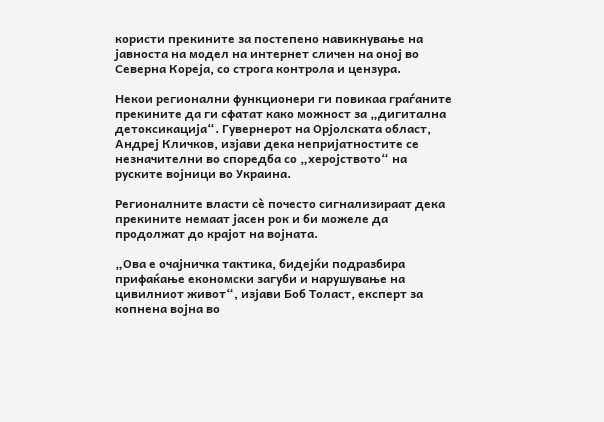користи прекините за постепено навикнување на јавноста на модел на интернет сличен на оној во Северна Кореја, со строга контрола и цензура.

Некои регионални функционери ги повикаа граѓаните прекините да ги сфатат како можност за „дигитална детоксикација“. Гувернерот на Орјолската област, Андреј Кличков, изјави дека непријатностите се незначителни во споредба со „херојството“ на руските војници во Украина.

Регионалните власти сè почесто сигнализираат дека прекините немаат јасен рок и би можеле да продолжат до крајот на војната.

„Ова е очајничка тактика, бидејќи подразбира прифаќање економски загуби и нарушување на цивилниот живот“, изјави Боб Толаст, експерт за копнена војна во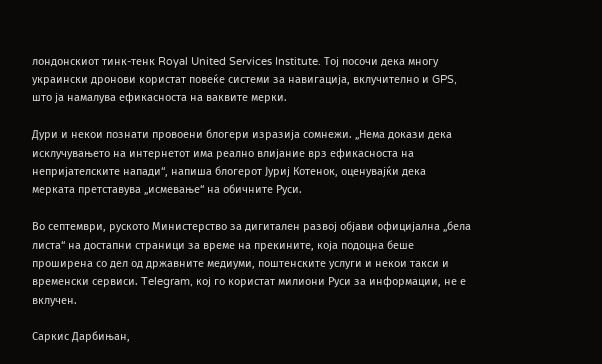лондонскиот тинк-тенк Royal United Services Institute. Тој посочи дека многу украински дронови користат повеќе системи за навигација, вклучително и GPS, што ја намалува ефикасноста на ваквите мерки.

Дури и некои познати провоени блогери изразија сомнежи. „Нема докази дека исклучувањето на интернетот има реално влијание врз ефикасноста на непријателските напади“, напиша блогерот Јуриј Котенок, оценувајќи дека мерката претставува „исмевање“ на обичните Руси.

Во септември, руското Министерство за дигитален развој објави официјална „бела листа“ на достапни страници за време на прекините, која подоцна беше проширена со дел од државните медиуми, поштенските услуги и некои такси и временски сервиси. Telegram, кој го користат милиони Руси за информации, не е вклучен.

Саркис Дарбињан,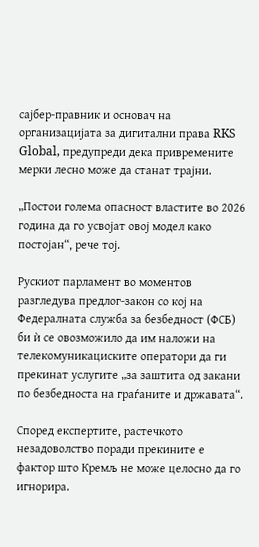сајбер-правник и основач на организацијата за дигитални права RKS Global, предупреди дека привремените мерки лесно може да станат трајни.

„Постои голема опасност властите во 2026 година да го усвојат овој модел како постојан“, рече тој.

Рускиот парламент во моментов разгледува предлог-закон со кој на Федералната служба за безбедност (ФСБ) би ѝ се овозможило да им наложи на телекомуникациските оператори да ги прекинат услугите „за заштита од закани по безбедноста на граѓаните и државата“.

Според експертите, растечкото незадоволство поради прекините е фактор што Кремљ не може целосно да го игнорира.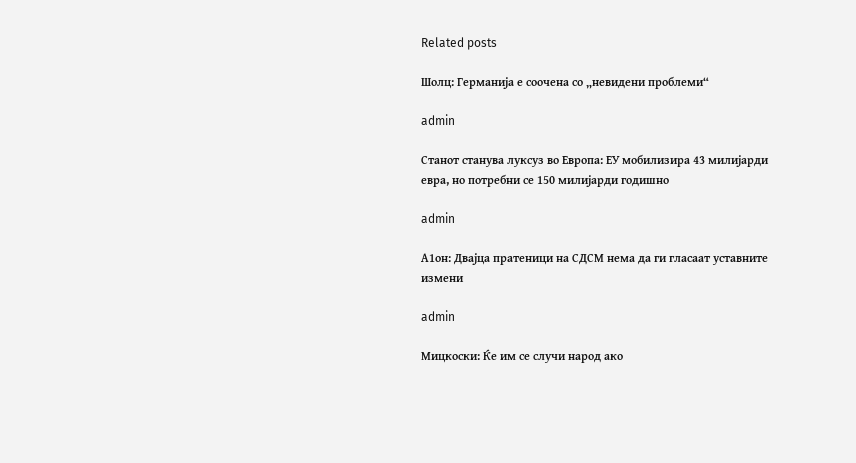Related posts

Шолц: Германија е соочена со „невидени проблеми“

admin

Станот станува луксуз во Европа: ЕУ мобилизира 43 милијарди евра, но потребни се 150 милијарди годишно

admin

А1он: Двајца пратеници на СДСМ нема да ги гласаат уставните измени

admin

Мицкоски: Ќе им се случи народ ако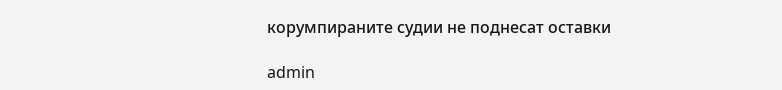корумпираните судии не поднесат оставки

admin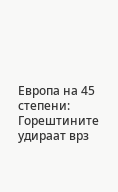Европа на 45 степени: Горештините удираат врз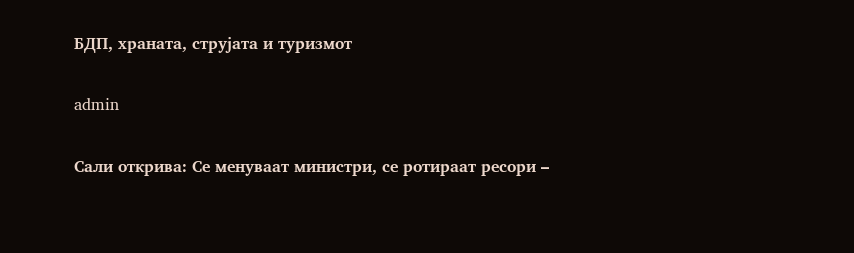БДП, храната, струјата и туризмот

admin

Сали открива: Се менуваат министри, се ротираат ресори –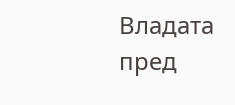Владата пред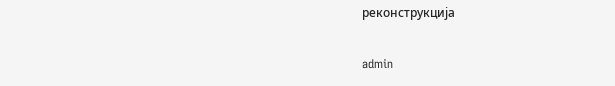реконструкција

admin